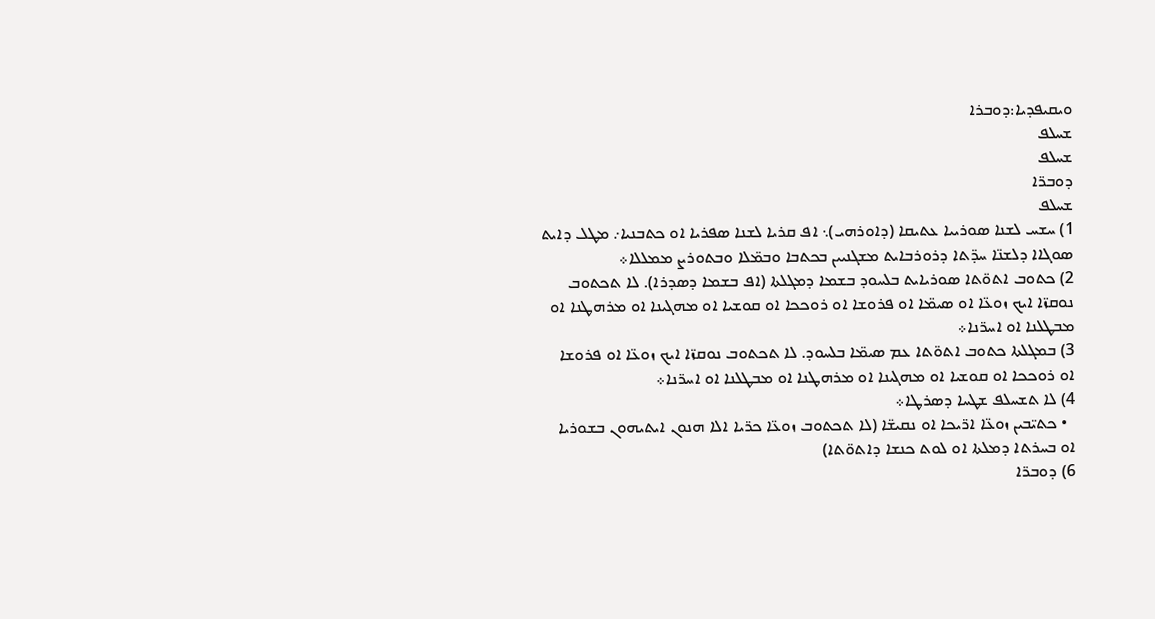ܘܝܩܝܦܕܝܐ:ܕܘܒܪܐ
ܫܚܠܦ
ܫܚܠܦ
ܕܘܒܪ̈ܐ
ܫܚܠܦ
1) ܚܫܚ ܠܫܢܐ ܣܘܪܝܝܐ ܥܬܝܩܐ (ܕܐܘܪܗܝ)܆ ܐܦ ܩܪܝܐ ܠܫܢܐ ܣܦܪܝܐ ܐܘ ܟܬܒܢܝܐ܇ ܡܛܠ ܕܐܝܬ ܣܘܓܐܐ ܕܠܫܢ̈ܐ ܚܕ̈ܬܐ ܕܪܘܪܒܐܝܬ ܡܫܓܢܝܝܢ ܒܟܬܒܐ ܘܒܡ̈ܠܐ ܘܒܬܘܪܨ ܡܡܠܠܐ܀
2) ܟܬܘܒ ܐܬܘ̈ܬܐ ܣܘܪܝܐܝܬ ܒܠܚܘܕ ܒܫܡܐ ܕܡܓܠܬܐ (ܐܦ ܒܫܡܐ ܕܣܕܪܐ). ܠܐ ܬܟܬܘܒ ܢܘܩܙ̈ܐ ܐܝܟ ܙܘܥ̈ܐ ܐܘ ܣܝܡ̈ܐ ܐܘ ܦܪܘܫܐ ܐܘ ܪܘܟܟܐ ܐܘ ܩܘܫܝܐ ܐܘ ܡܗܓܝܢܐ ܐܘ ܡܪܗܛܢܐ ܐܘ ܡܒܛܠܢܐ ܐܘ ܐܚܪ̈ܢܐ܀
3) ܒܡܓܠܬܐ ܟܬܘܒ ܐܬܘ̈ܬܐ ܥܡ ܣܝܡ̈ܐ ܒܠܚܘܕ. ܠܐ ܬܟܬܘܒ ܢܘܩܙ̈ܐ ܐܝܟ ܙܘܥ̈ܐ ܐܘ ܦܪܘܫܐ ܐܘ ܪܘܟܟܐ ܐܘ ܩܘܫܝܐ ܐܘ ܡܗܓܝܢܐ ܐܘ ܡܪܗܛܢܐ ܐܘ ܡܒܛܠܢܐ ܐܘ ܐܚܪ̈ܢܐ܀
4) ܠܐ ܬܫܚܠܦ ܫܛܚܐ ܕܣܪܛܐ܀
  • ܟܬܝ̈ܒܝܢ ܙܘܥ̈ܐ ܐܪ̈ܝܟܐ ܐܘ ܢܩܝܫ̈ܐ (ܠܐ ܬܟܬܘܒ ܙܘܥ̈ܐ ܟܪ̈ܝܐ ܐܠܐ ܗܢܘܢ ܐܝܬܝܗܘܢ ܒܫܘܪܝܐ ܐܘ ܒܚܪܬܐ ܕܡܠܬܐ ܐܘ ܠܘܬ ܟܢܫܐ ܕܐܬܘ̈ܬܐ)
6) ܕܘܒܪ̈ܐ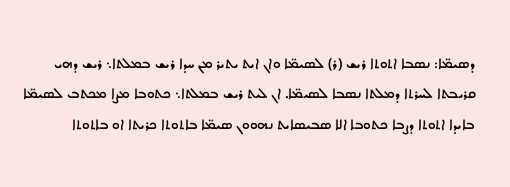ܕܣܝܡ̈ܐ: ܢܣܒܐ ܐܬܘܬܐ ܪܝܫ (ܪ) ܠܣܝܡ̈ܐ ܘܐܢ ܐܝܬ ܝܬܝܪ ܡܢ ܚܕܐ ܪܝܫ ܒܡܠܬܐ܆ ܪܝܫ ܕܗܝ ܩܪܝܒܬܐ ܠܚܪܬܐ ܕܡܠܬܐ ܢܣܒܐ ܠܣܝܡ̈ܐ. ܐܢ ܠܝܬ ܪܝܫ ܒܡܠܬܐ܆ ܟܬܘܒܐ ܡܨܐ ܡܟܬܒ ܠܣܝܡ̈ܐ ܒܐܝܕܐ ܐܬܘܬܐ ܕܨܒܐ ܟܬܘܒܐ ܐܠܐ ܣܒܝܣܐܝܬ ܢܗܘܘܢ ܣܝܡ̈ܐ ܒܐܬܘܬܐ ܟܪܝܬܐ ܐܘ ܒܐܬܘܬܐ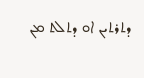ܕܬܪܬܝܢ ܐܘ ܕܬܠܬ ܡܢ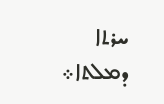ܚܪܬܐ ܕܡܠܬܐ܀